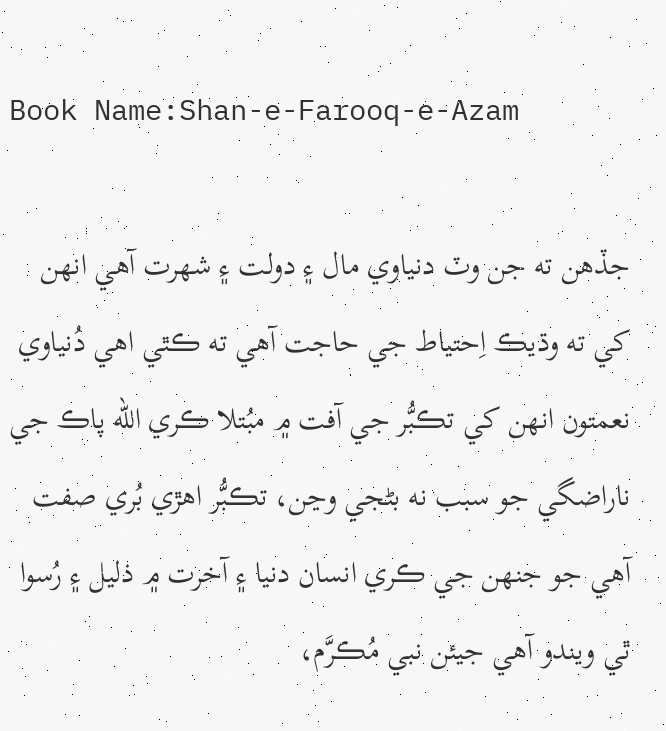Book Name:Shan-e-Farooq-e-Azam

جڏهن ته جن وٽ دنياوي مال ۽ دولت ۽ شهرت آهي انهن کي ته وڌيڪ اِحتياط جي حاجت آهي ته ڪٿي اهي دُنياوي نعمتون انهن کي تڪبُّر جي آفت ۾ مبُتلا ڪري الله پاڪ جي ناراضگي جو سبب نه بڻجي وڃن، تڪبُّر اهڙي بُري صفت آهي جو جنهن جي ڪري انسان دنيا ۽ آخرت ۾ ذليل ۽ رُسوا ٿي ويندو آهي جيئن نبي مُڪرَّم،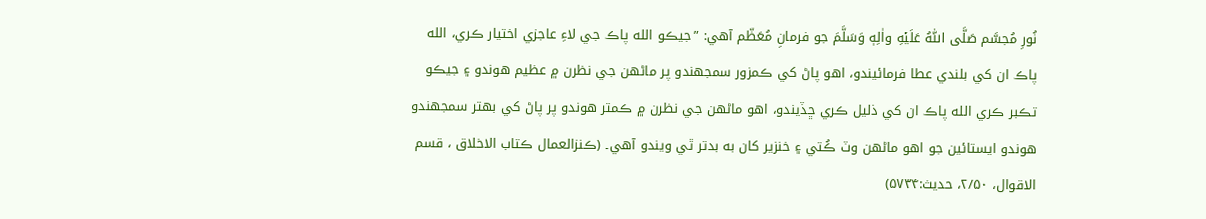نُورِ مُجسَّم صَلَّى اللّٰهُ عَلَيۡهِ واٰلِهٖ وَسَلَّمَ جو فرمانِ مُعَظّم آهي: ”جيڪو الله پاڪ جي لاءِ عاجزي اختيار ڪري، الله پاڪ ان کي بلندي عطا فرمائيندو، اهو پاڻ کي ڪمزور سمجهندو پر ماڻهن جي نظرن ۾ عظيم هوندو ۽ جيڪو تڪبر ڪري الله پاڪ ان کي ذليل ڪري ڇڏيندو، اهو ماڻهن جي نظرن ۾ ڪمتر هوندو پر پاڻ کي بهتر سمجهندو هوندو ايستائين جو اهو ماڻهن وٽ ڪُتي ۽ خنزير کان به بدتر ٿي ويندو آهي۔ (ڪنزالعمال ڪتاب الاخلاق ، قسم الاقوال، ۲/۵۰، حديث:۵۷۳۴)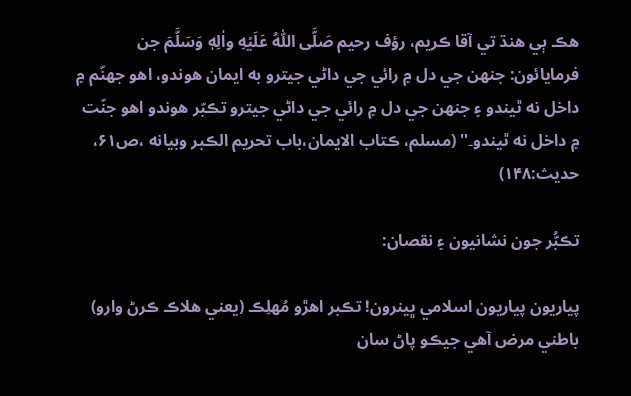هڪ ٻي هنڌ تي آقا ڪريم، رؤف رحيم صَلَّى اللّٰهُ عَلَيۡهِ واٰلِهٖ وَسَلَّمَ جن فرمايائون: جنهن جي دل ۾ رائي جي داڻي جيترو به ايمان هوندو، اهو جهنّم ۾ داخل نه ٿيندو ۽ جنهن جي دل ۾ رائي جي داڻي جيترو تڪبّر هوندو اهو جنّت ۾ داخل نه ٿيندو۔'' (مسلم، ڪتاب الايمان،باب تحريم الڪبر وبيانه ،ص۶۱، حديث:۱۴۸)

تڪبُّر جون نشانيون ۽ نقصان:

پياريون پياريون اسلامي ڀينرون! تڪبر اهڙو مُهلِڪ (يعني هلاڪ ڪرڻ وارو) باطني مرض آهي جيڪو پاڻ سان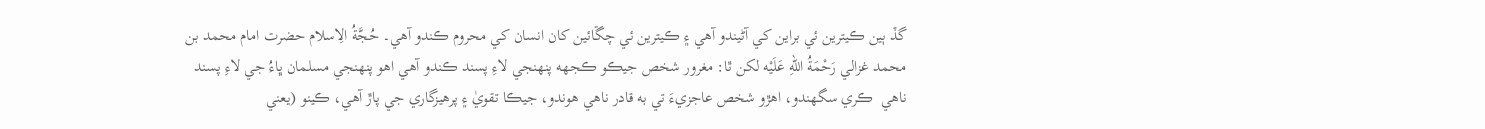گڏ ٻين ڪيترين ئي براين کي آڻيندو آهي ۽ ڪيترين ئي چڱائين کان انسان کي محروم ڪندو آهي۔ حُجَّةُ الِاسلام حضرت امام محمد بن محمد غزالي رَحْمَةُ اللهِ عَلَيْه لکن ٿا: مغرور شخص جيڪو ڪجهه پنهنجي لاءِ پسند ڪندو آهي اهو پنهنجي مسلمان ڀاءُ جي لاءِ پسند ناهي  ڪري سگهندو، اهڙو شخص عاجزيءَ تي به قادر ناهي هوندو، جيڪا تقويٰ ۽ پرهيزگاري جي پاڙ آهي، ڪينو (يعني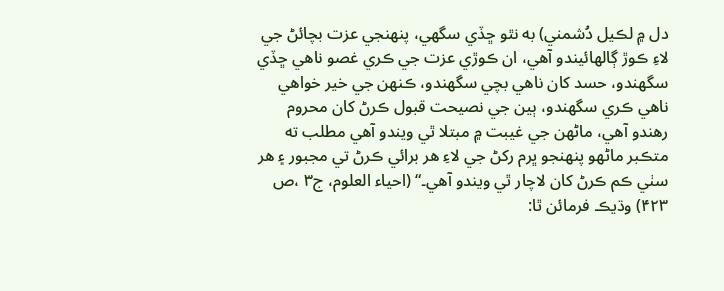دل ۾ لڪيل دُشمني) به نٿو ڇڏي سگهي، پنهنجي عزت بچائڻ جي لاءِ ڪوڙ ڳالهائيندو آهي، ان ڪوڙي عزت جي ڪري غصو ناهي ڇڏي سگهندو، حسد کان ناهي بچي سگهندو، ڪنهن جي خير خواهي ناهي ڪري سگهندو، ٻين جي نصيحت قبول ڪرڻ کان محروم رهندو آهي، ماڻهن جي غيبت ۾ مبتلا ٿي ويندو آهي مطلب ته متڪبر ماڻهو پنهنجو ڀرم رکڻ جي لاءِ هر برائي ڪرڻ تي مجبور ۽ هر سٺي ڪم ڪرڻ کان لاچار ٿي ويندو آهي۔“ (احياء العلوم، ج۳ ،ص ۴۲۳) وڌيڪ فرمائن ٿا: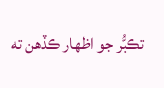تڪبُّر جو اظهار ڪڏهن ته